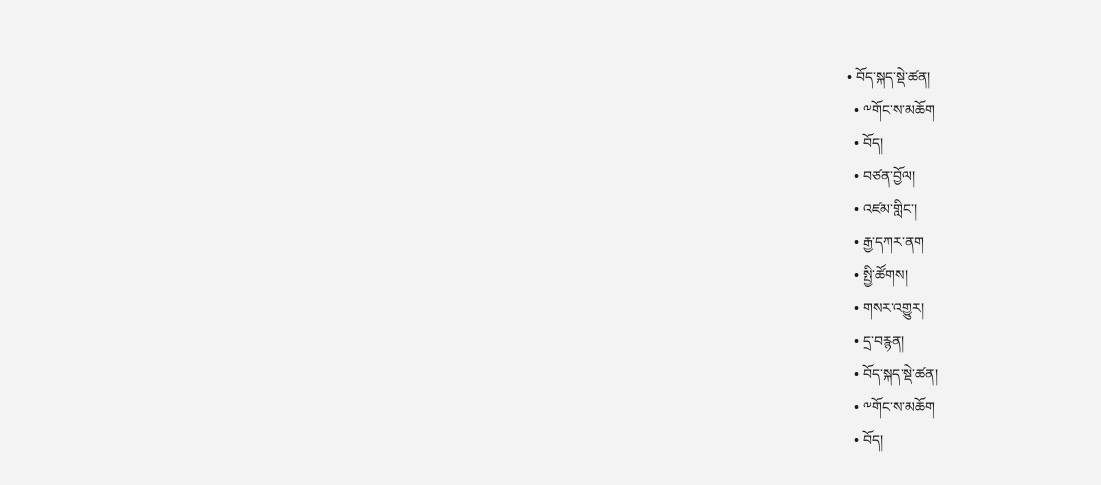• བོད་སྐད་སྡེ་ཚན།
  • ༸གོང་ས་མཆོག
  • བོད།
  • བཙན་བྱོལ།
  • འཛམ་གླིང་།
  • རྒྱ་དཀར་ནག
  • སྤྱི་ཚོགས།
  • གསར་འགྱུར།
  • དྲ་བརྙན།
  • བོད་སྐད་སྡེ་ཚན།
  • ༸གོང་ས་མཆོག
  • བོད།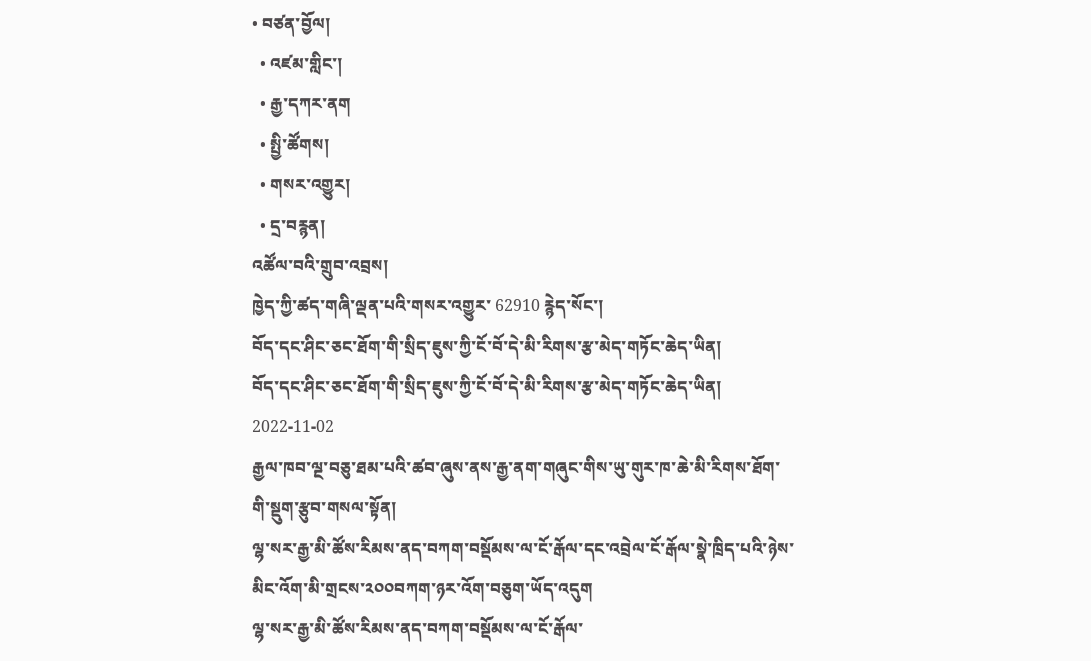• བཙན་བྱོལ།
  • འཛམ་གླིང་།
  • རྒྱ་དཀར་ནག
  • སྤྱི་ཚོགས།
  • གསར་འགྱུར།
  • དྲ་བརྙན།
འཚོལ་བའི་གྲུབ་འབྲས།
ཁྱེད་ཀྱི་ཚད་གཞི་ལྡན་པའི་གསར་འགྱུར་ 62910 རྙེད་སོང་།
བོད་དང་ཤིང་ཅང་ཐོག་གི་སྲིད་ཇུས་ཀྱི་ངོ་བོ་དེ་མི་རིགས་རྩ་མེད་གཏོང་ཆེད་ཡིན།
བོད་དང་ཤིང་ཅང་ཐོག་གི་སྲིད་ཇུས་ཀྱི་ངོ་བོ་དེ་མི་རིགས་རྩ་མེད་གཏོང་ཆེད་ཡིན། 2022-11-02
རྒྱལ་ཁབ་ལྔ་བཅུ་ཐམ་པའི་ཚབ་ཞུས་ནས་རྒྱ་ནག་གཞུང་གིས་ཡུ་གུར་ཁ་ཆེ་མི་རིགས་ཐོག་གི་སྡུག་རྩུབ་གསལ་སྟོན།
ལྷ་སར་རྒྱ་མི་ཚོས་རིམས་ནད་བཀག་བསྡོམས་ལ་ངོ་རྒོལ་དང་འབྲེལ་ངོ་རྒོལ་སྣེ་ཁྲིད་པའི་ཉེས་མིང་འོག་མི་གྲངས་༢༠༠བཀག་ཉར་འོག་བཅུག་ཡོད་འདུག
ལྷ་སར་རྒྱ་མི་ཚོས་རིམས་ནད་བཀག་བསྡོམས་ལ་ངོ་རྒོལ་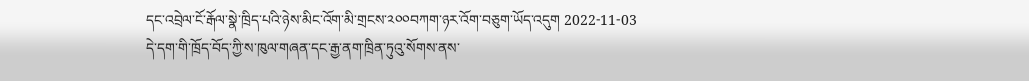དང་འབྲེལ་ངོ་རྒོལ་སྣེ་ཁྲིད་པའི་ཉེས་མིང་འོག་མི་གྲངས་༢༠༠བཀག་ཉར་འོག་བཅུག་ཡོད་འདུག 2022-11-03
དེ་དག་གི་ཁྲོད་བོད་ཀྱི་ས་ཁུལ་གཞན་དང་རྒྱ་ནག་ཁྲིན་ཏུའུ་སོགས་ནས་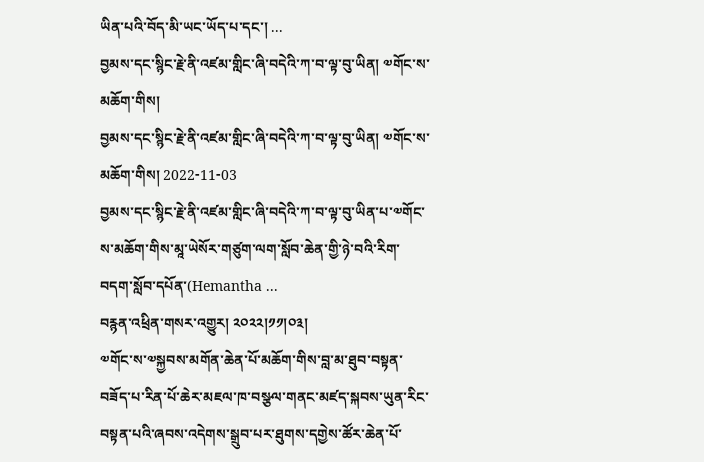ཡིན་པའི་བོད་མི་ཡང་ཡོད་པ་དང་། ...
བྱམས་དང་སྙིང་རྗེ་ནི་འཛམ་གླིང་ཞི་བདེའི་ཀ་བ་ལྟ་བུ་ཡིན། ༧གོང་ས་མཆོག་གིས།
བྱམས་དང་སྙིང་རྗེ་ནི་འཛམ་གླིང་ཞི་བདེའི་ཀ་བ་ལྟ་བུ་ཡིན། ༧གོང་ས་མཆོག་གིས། 2022-11-03
བྱམས་དང་སྙིང་རྗེ་ནི་འཛམ་གླིང་ཞི་བདེའི་ཀ་བ་ལྟ་བུ་ཡིན་པ་༧གོང་ས་མཆོག་གིས་མཱ་ཡེསོར་གཙུག་ལག་སློབ་ཆེན་གྱི་ཉེ་བའི་རིག་བདག་སློབ་དཔོན་(Hemantha ...
བརྙན་འཕྲིན་གསར་འགྱུར། ༢༠༢༢།༡༡།༠༣།
༧གོང་ས་༧སྐྱབས་མགོན་ཆེན་པོ་མཆོག་གིས་བླ་མ་ཐུབ་བསྟན་བཟོད་པ་རིན་པོ་ཆེར་མཇལ་ཁ་བསྩལ་གནང་མཛད་སྐབས་ཡུན་རིང་བསྟན་པའི་ཞབས་འདེགས་སྒྲུབ་པར་ཐུགས་དགྱེས་ཚོར་ཆེན་པོ་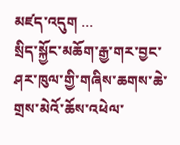མཛད་འདུག ...
སྲིད་སྐྱོང་མཆོག་རྒྱ་གར་བྱང་ཤར་ཁུལ་གྱི་གཞིས་ཆགས་ཆེ་གྲས་མེའོ་ཆོས་འཕེལ་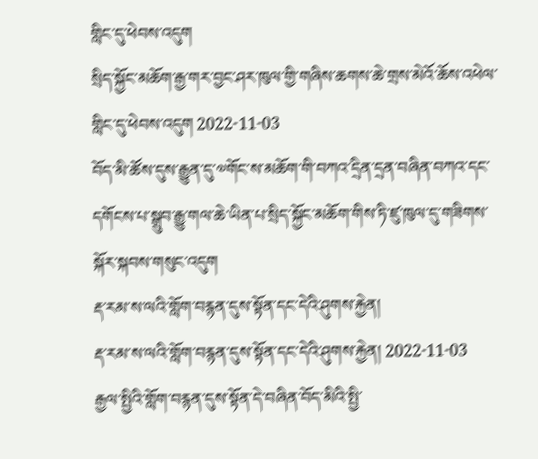གླིང་དུ་ཕེབས་འདུག
སྲིད་སྐྱོང་མཆོག་རྒྱ་གར་བྱང་ཤར་ཁུལ་གྱི་གཞིས་ཆགས་ཆེ་གྲས་མེའོ་ཆོས་འཕེལ་གླིང་དུ་ཕེབས་འདུག 2022-11-03
བོད་མི་ཚོས་དུས་རྒྱུན་དུ་༧གོང་ས་མཆོག་གི་བཀའ་དྲིན་དྲན་བཞིན་བཀའ་དང་དགོངས་པ་སྒྲུབ་རྒྱུ་གལ་ཆེ་ཡིན་པ་སྲིད་སྐྱོང་མཆོག་གིས་ཏི་ཛུ་ཁུལ་དུ་གཟིགས་སྐོར་སྐབས་གསུང་འདུག
རྡ་རམ་ས་ལའི་གློག་བརྙན་དུས་སྟོན་དང་དེའི་ཤུགས་རྐྱེན།
རྡ་རམ་ས་ལའི་གློག་བརྙན་དུས་སྟོན་དང་དེའི་ཤུགས་རྐྱེན། 2022-11-03
རྒྱལ་སྤྱིའི་གློག་བརྙན་དུས་སྟོན་དེ་བཞིན་བོད་མིའི་སྤྱི་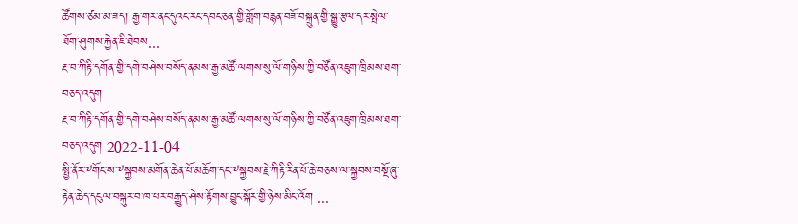ཚོགས་ཙམ་མ་ཟད། རྒྱ་གར་ནང་དུའང་རང་དབང་ཅན་གྱི་གློག་བརྙན་བཟོ་བསྐྲུན་གྱི་སྒྱུ་རྩལ་དར་སྤེལ་ཐོག་ཤུགས་རྐྱེན་ཇི་ཐེབས...
རྔ་བ་ཀིརྟི་དགོན་གྱི་དགེ་བཤེས་བསོད་ནམས་རྒྱ་མཚོ་ལགས་སུ་ལོ་གཉིས་ཀྱི་བཙོན་འཇུག་ཁྲིམས་ཐག་བཅད་འདུག
རྔ་བ་ཀིརྟི་དགོན་གྱི་དགེ་བཤེས་བསོད་ནམས་རྒྱ་མཚོ་ལགས་སུ་ལོ་གཉིས་ཀྱི་བཙོན་འཇུག་ཁྲིམས་ཐག་བཅད་འདུག 2022-11-04
སྤྱི་ནོར་༸གོང་ས་༸སྐྱབས་མགོན་ཆེན་པོ་མཆོག་དང་༸སྐྱབས་རྗེ་ཀིརྟི་རིན་པོ་ཆེ་བཅས་ལ་སྐྱབས་བསྔོ་ཞུ་རྟེན་ཆེད་དངུལ་བསྐུར་བ་ཁ་པར་བརྒྱུད་ཤེས་རྟོགས་བྱུང་སྐོར་གྱི་ཉེས་མིང་འོག ...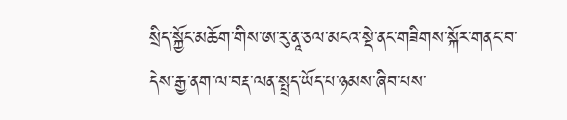སྲིད་སྐྱོང་མཆོག་གིས་ཨ་རུ་ནཱ་ཅལ་མངའ་སྡེ་ནང་གཟིགས་སྐོར་གནང་བ་དེས་རྒྱ་ནག་ལ་བརྡ་ལན་སྤྲད་ཡོད་པ་ཉམས་ཞིབ་པས་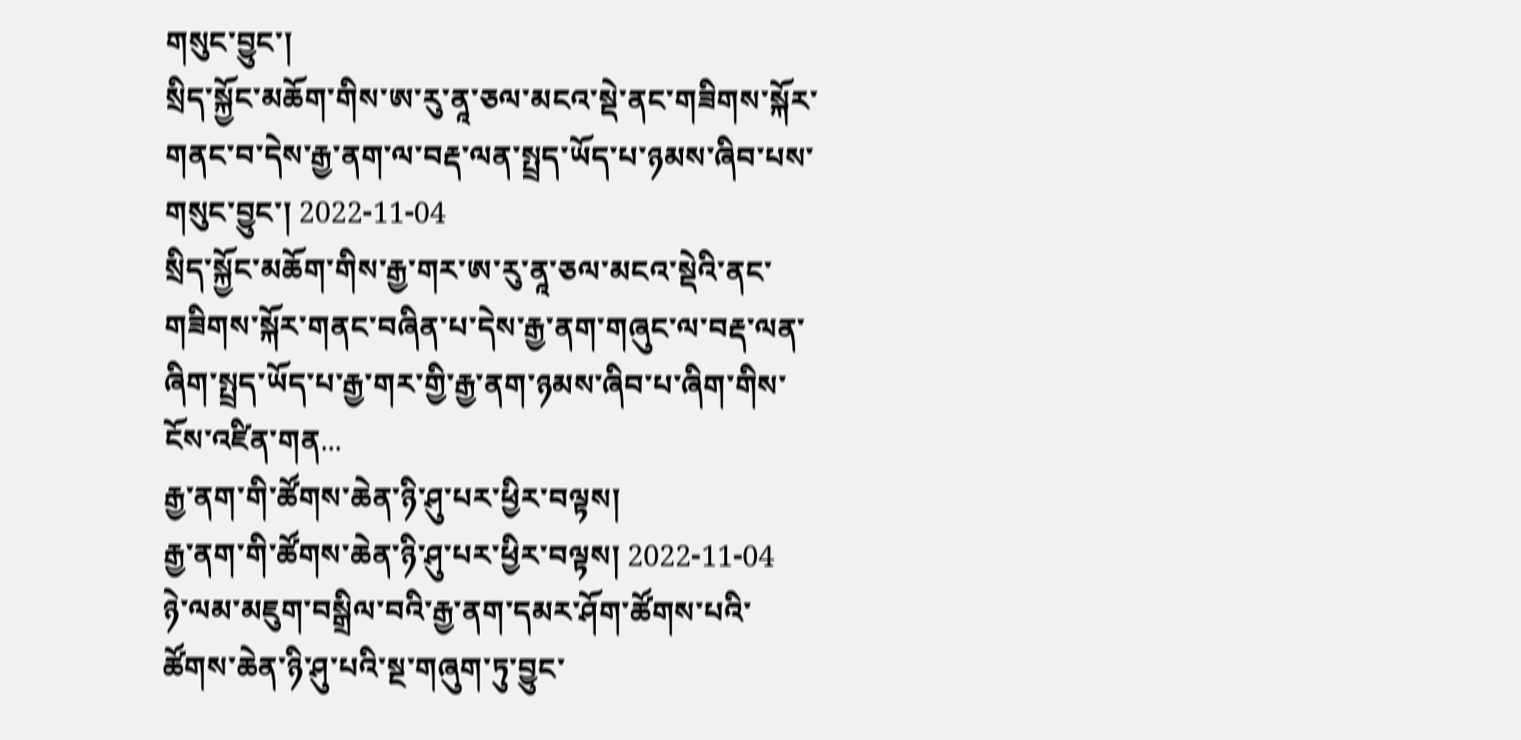གསུང་བྱུང་།
སྲིད་སྐྱོང་མཆོག་གིས་ཨ་རུ་ནཱ་ཅལ་མངའ་སྡེ་ནང་གཟིགས་སྐོར་གནང་བ་དེས་རྒྱ་ནག་ལ་བརྡ་ལན་སྤྲད་ཡོད་པ་ཉམས་ཞིབ་པས་གསུང་བྱུང་། 2022-11-04
སྲིད་སྐྱོང་མཆོག་གིས་རྒྱ་གར་ཨ་རུ་ནཱ་ཅལ་མངའ་སྡེའི་ནང་གཟིགས་སྐོར་གནང་བཞིན་པ་དེས་རྒྱ་ནག་གཞུང་ལ་བརྡ་ལན་ཞིག་སྤྲད་ཡོད་པ་རྒྱ་གར་གྱི་རྒྱ་ནག་ཉམས་ཞིབ་པ་ཞིག་གིས་ངོས་འཛིན་གན...
རྒྱ་ནག་གི་ཚོགས་ཆེན་ཉི་ཤུ་པར་ཕྱིར་བལྟས།
རྒྱ་ནག་གི་ཚོགས་ཆེན་ཉི་ཤུ་པར་ཕྱིར་བལྟས། 2022-11-04
ཉེ་ལམ་མཇུག་བསྒྲིལ་བའི་རྒྱ་ནག་དམར་ཤོག་ཚོགས་པའི་ཚོགས་ཆེན་ཉི་ཤུ་པའི་སྔ་གཞུག་ཏུ་བྱུང་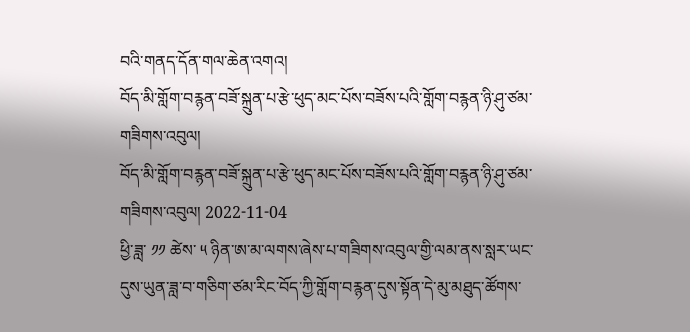བའི་གནད་དོན་གལ་ཆེན་འགའ།
བོད་མི་གློག་བརྙན་བཟོ་སྐྲུན་པ་རྩེ་ཕུད་མང་པོས་བཟོས་པའི་གློག་བརྙན་ཉི་ཤུ་ཙམ་གཟིགས་འབུལ།
བོད་མི་གློག་བརྙན་བཟོ་སྐྲུན་པ་རྩེ་ཕུད་མང་པོས་བཟོས་པའི་གློག་བརྙན་ཉི་ཤུ་ཙམ་གཟིགས་འབུལ། 2022-11-04
ཕྱི་ཟླ་ ༡༡ ཚེས་ ༥ ཉིན་ཨ་མ་ལགས་ཞེས་པ་གཟིགས་འབུལ་གྱི་ལམ་ནས་སླར་ཡང་དུས་ཡུན་ཟླ་བ་གཅིག་ཙམ་རིང་བོད་ཀྱི་གློག་བརྙན་དུས་སྟོན་དེ་མུ་མཐུད་ཚོགས་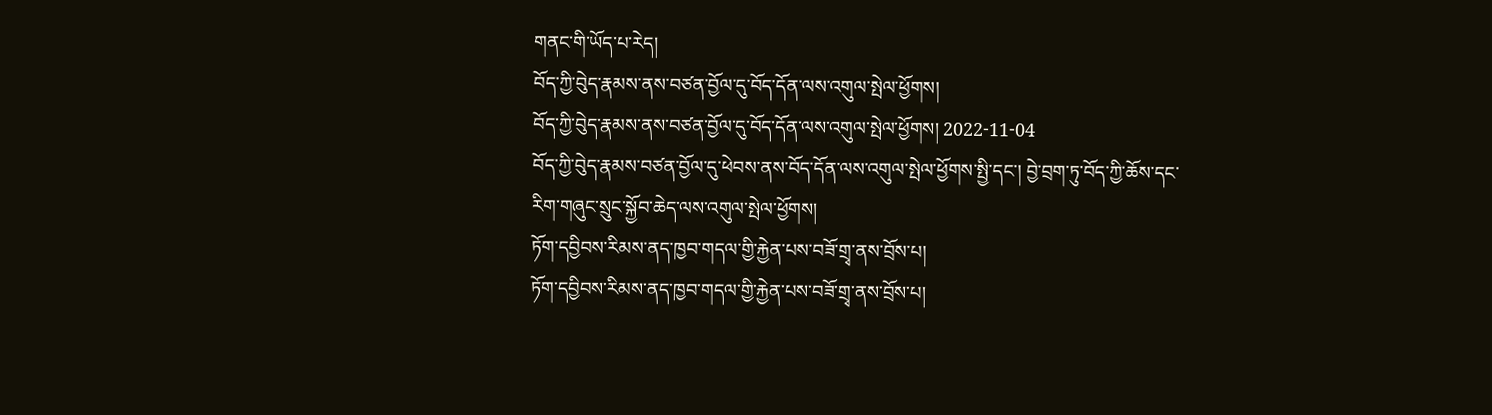གནང་གི་ཡོད་པ་རེད།
བོད་ཀྱི་བེུད་རྣམས་ནས་བཙན་བྱོལ་དུ་བོད་དོན་ལས་འགུལ་སྤེལ་ཕྱོགས།
བོད་ཀྱི་བེུད་རྣམས་ནས་བཙན་བྱོལ་དུ་བོད་དོན་ལས་འགུལ་སྤེལ་ཕྱོགས། 2022-11-04
བོད་ཀྱི་བེུད་རྣམས་བཙན་བྱོལ་དུ་ཕེབས་ནས་བོད་དོན་ལས་འགུལ་སྤེལ་ཕྱོགས་སྤྱི་དང་། བྱེ་བྲག་ཏུ་བོད་ཀྱི་ཆོས་དང་རིག་གཞུང་སྲུང་སྐྱོབ་ཆེད་ལས་འགུལ་སྤེལ་ཕྱོགས།
ཏོག་དབྱིབས་རིམས་ནད་ཁྱབ་གདལ་གྱི་རྐྱེན་པས་བཟོ་གྲྭ་ནས་བྲོས་པ།
ཏོག་དབྱིབས་རིམས་ནད་ཁྱབ་གདལ་གྱི་རྐྱེན་པས་བཟོ་གྲྭ་ནས་བྲོས་པ།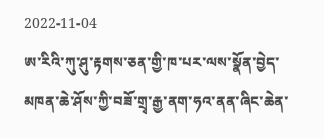2022-11-04
ཨ་རིའི་ཀུ་ཤུ་རྟགས་ཅན་གྱི་ཁ་པར་ལས་སྣོན་བྱེད་མཁན་ཆེ་ཤོས་ཀྱི་བཟོ་གྲྭ་རྒྱ་ནག་ཧའ་ནན་ཞིང་ཆེན་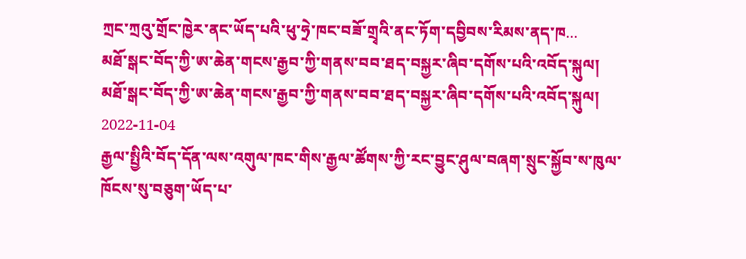ཀྲང་ཀྲའུ་གྲོང་ཁྱེར་ནང་ཡོད་པའི་ཕུ་ཧྲེ་ཁང་བཟོ་གྲྭའི་ནང་ཏོག་དབྱིབས་རིམས་ནད་ཁ...
མཐོ་སྒང་བོད་ཀྱི་ཨ་ཆེན་གངས་རྒྱབ་ཀྱི་གནས་བབ་ཐད་བསྐྱར་ཞིབ་དགོས་པའི་འབོད་སྐུལ།
མཐོ་སྒང་བོད་ཀྱི་ཨ་ཆེན་གངས་རྒྱབ་ཀྱི་གནས་བབ་ཐད་བསྐྱར་ཞིབ་དགོས་པའི་འབོད་སྐུལ། 2022-11-04
རྒྱལ་སྤྱིའི་བོད་དོན་ལས་འགུལ་ཁང་གིས་རྒྱལ་ཚོགས་ཀྱི་རང་བྱུང་ཤུལ་བཞག་སྲུང་སྐྱོབ་ས་ཁུལ་ཁོངས་སུ་བཅུག་ཡོད་པ་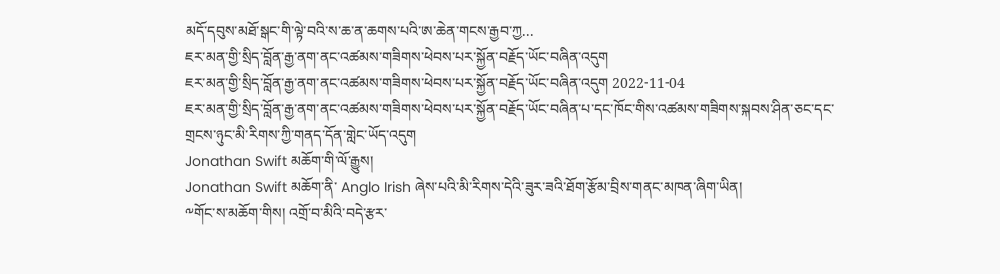མདོ་དབུས་མཐོ་སྒང་གི་ལྟེ་བའི་ས་ཆ་ན་ཆགས་པའི་ཨ་ཆེན་གངས་རྒྱབ་ཀྱ...
ཇར་མན་གྱི་སྲིད་བློན་རྒྱ་ནག་ནང་འཚམས་གཟིགས་ཕེབས་པར་སྐྱོན་བརྗོད་ཡོང་བཞིན་འདུག
ཇར་མན་གྱི་སྲིད་བློན་རྒྱ་ནག་ནང་འཚམས་གཟིགས་ཕེབས་པར་སྐྱོན་བརྗོད་ཡོང་བཞིན་འདུག 2022-11-04
ཇར་མན་གྱི་སྲིད་བློན་རྒྱ་ནག་ནང་འཚམས་གཟིགས་ཕེབས་པར་སྐྱོན་བརྗོད་ཡོང་བཞིན་པ་དང་ཁོང་གིས་འཚམས་གཟིགས་སྐབས་ཤིན་ཅང་དང་གྲངས་ཉུང་མི་རིགས་ཀྱི་གནད་དོན་གླེང་ཡོད་འདུག
Jonathan Swift མཆོག་གི་ལོ་རྒྱུས།
Jonathan Swift མཆོག་ནི་ Anglo Irish ཞེས་པའི་མི་རིགས་དེའི་ཟུར་ཟའི་ཐོག་རྩོམ་བྲིས་གནང་མཁན་ཞིག་ཡིན།
༸གོང་ས་མཆོག་གིས། འགྲོ་བ་མིའི་བདེ་རྩར་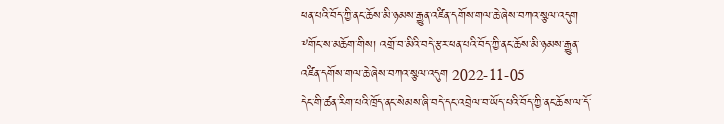ཕན་པའི་བོད་ཀྱི་ནང་ཆོས་མི་ཉམས་རྒྱུན་འཛིན་དགོས་གལ་ཆེ་ཞེས་བཀའ་སྩལ་འདུག
༸གོང་ས་མཆོག་གིས། འགྲོ་བ་མིའི་བདེ་རྩར་ཕན་པའི་བོད་ཀྱི་ནང་ཆོས་མི་ཉམས་རྒྱུན་འཛིན་དགོས་གལ་ཆེ་ཞེས་བཀའ་སྩལ་འདུག 2022-11-05
དེང་གི་ཚན་རིག་པའི་ཁྲོད་ནང་སེམས་ཞི་བདེ་དང་འབྲེལ་བ་ཡོད་པའི་བོད་ཀྱི་ནང་ཆོས་ལ་དོ་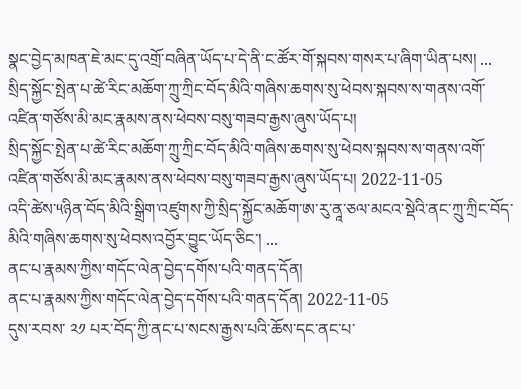སྣང་བྱེད་མཁན་ཇེ་མང་དུ་འགྲོ་བཞིན་ཡོད་པ་དེ་ནི་ང་ཚོར་གོ་སྐབས་གསར་པ་ཞིག་ཡིན་པས། ...
སྲིད་སྐྱོང་སྤེན་པ་ཚེ་རིང་མཆོག་ཀྲུ་ཀྲིང་བོད་མིའི་གཞིས་ཆགས་སུ་ཕེབས་སྐབས་ས་གནས་འགོ་འཛིན་གཙོས་མི་མང་རྣམས་ནས་ཕེབས་བསུ་གཟབ་རྒྱས་ཞུས་ཡོད་པ།
སྲིད་སྐྱོང་སྤེན་པ་ཚེ་རིང་མཆོག་ཀྲུ་ཀྲིང་བོད་མིའི་གཞིས་ཆགས་སུ་ཕེབས་སྐབས་ས་གནས་འགོ་འཛིན་གཙོས་མི་མང་རྣམས་ནས་ཕེབས་བསུ་གཟབ་རྒྱས་ཞུས་ཡོད་པ། 2022-11-05
འདི་ཚེས་༥ཉིན་བོད་མིའི་སྒྲིག་འཛུགས་ཀྱི་སྲིད་སྐྱོང་མཆོག་ཨ་རུ་ནཱ་ཅལ་མངའ་སྡེའི་ནང་ཀྲུ་ཀྲིང་བོད་མིའི་གཞིས་ཆགས་སུ་ཕེབས་འབྱོར་བྱུང་ཡོད་ཅིང་། ...
ནང་པ་རྣམས་ཀྱིས་གདོང་ལེན་བྱེད་དགོས་པའི་གནད་དོན།
ནང་པ་རྣམས་ཀྱིས་གདོང་ལེན་བྱེད་དགོས་པའི་གནད་དོན། 2022-11-05
དུས་རབས་ ༢༡ པར་བོད་ཀྱི་ནང་པ་སངས་རྒྱས་པའི་ཆོས་དང་ནང་པ་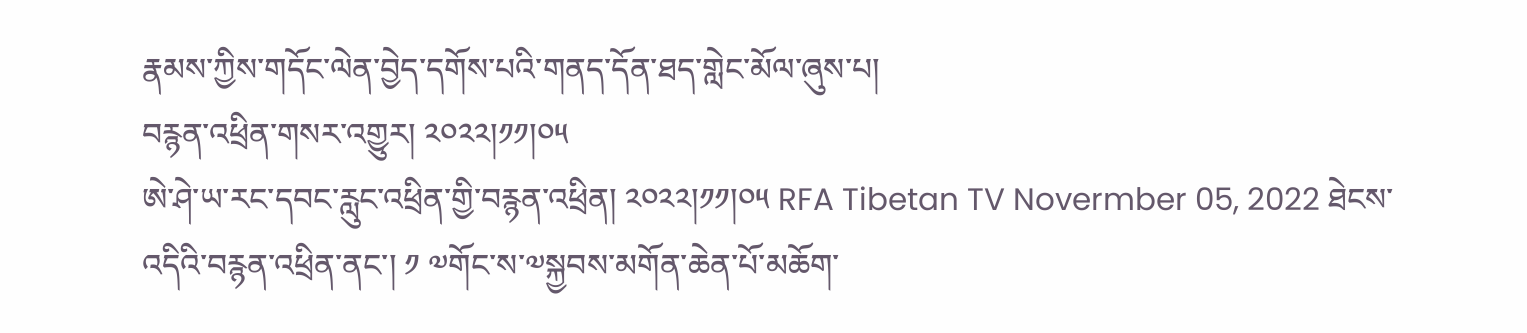རྣམས་ཀྱིས་གདོང་ལེན་བྱེད་དགོས་པའི་གནད་དོན་ཐད་གླེང་མོལ་ཞུས་པ།
བརྙན་འཕྲིན་གསར་འགྱུར། ༢༠༢༢།༡༡།༠༥
ཨེ་ཤེ་ཡ་རང་དབང་རླུང་འཕྲིན་གྱི་བརྙན་འཕྲིན། ༢༠༢༢།༡༡།༠༥ RFA Tibetan TV Novermber 05, 2022 ཐེངས་འདིའི་བརྙན་འཕྲིན་ནང་། ༡ ༧གོང་ས་༧སྐྱབས་མགོན་ཆེན་པོ་མཆོག་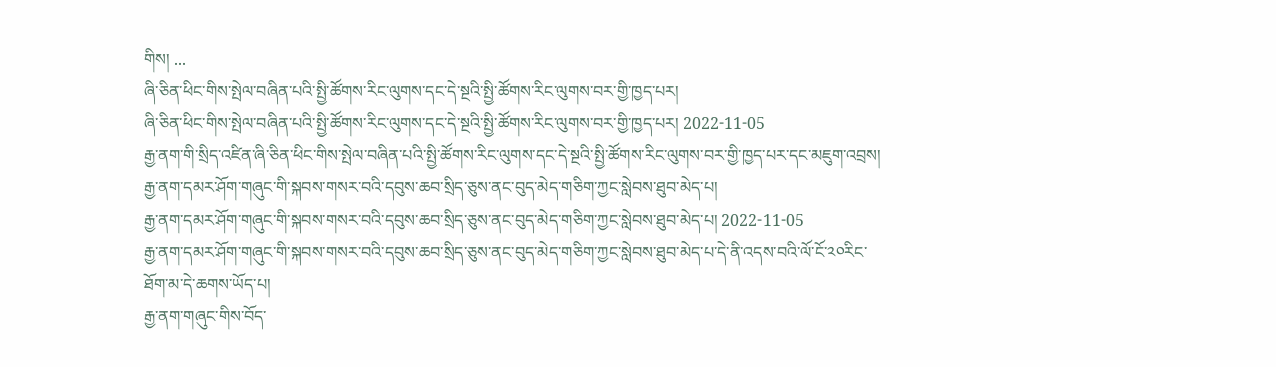གིས། ...
ཞི་ཅིན་ཕིང་གིས་སྤེལ་བཞིན་པའི་སྤྱི་ཚོགས་རིང་ལུགས་དང་དེ་སྔའི་སྤྱི་ཚོགས་རིང་ལུགས་བར་གྱི་ཁྱད་པར།
ཞི་ཅིན་ཕིང་གིས་སྤེལ་བཞིན་པའི་སྤྱི་ཚོགས་རིང་ལུགས་དང་དེ་སྔའི་སྤྱི་ཚོགས་རིང་ལུགས་བར་གྱི་ཁྱད་པར། 2022-11-05
རྒྱ་ནག་གི་སྲིད་འཛིན་ཞི་ཅིན་ཕིང་གིས་སྤེལ་བཞིན་པའི་སྤྱི་ཚོགས་རིང་ལུགས་དང་དེ་སྔའི་སྤྱི་ཚོགས་རིང་ལུགས་བར་གྱི་ཁྱད་པར་དང་མཇུག་འབྲས།
རྒྱ་ནག་དམར་ཤོག་གཞུང་གི་སྐབས་གསར་བའི་དབུས་ཆབ་སྲིད་ཅུས་ནང་བུད་མེད་གཅིག་ཀྱང་སླེབས་ཐུབ་མེད་པ།
རྒྱ་ནག་དམར་ཤོག་གཞུང་གི་སྐབས་གསར་བའི་དབུས་ཆབ་སྲིད་ཅུས་ནང་བུད་མེད་གཅིག་ཀྱང་སླེབས་ཐུབ་མེད་པ། 2022-11-05
རྒྱ་ནག་དམར་ཤོག་གཞུང་གི་སྐབས་གསར་བའི་དབུས་ཆབ་སྲིད་ཅུས་ནང་བུད་མེད་གཅིག་ཀྱང་སླེབས་ཐུབ་མེད་པ་དེ་ནི་འདས་བའི་ལོ་ངོ་༢༠རིང་ཐོག་མ་དེ་ཆགས་ཡོད་པ།
རྒྱ་ནག་གཞུང་གིས་བོད་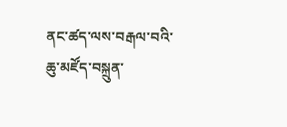ནང་ཚད་ལས་བརྒལ་བའི་ཆུ་མཛོད་བསྐྲུན་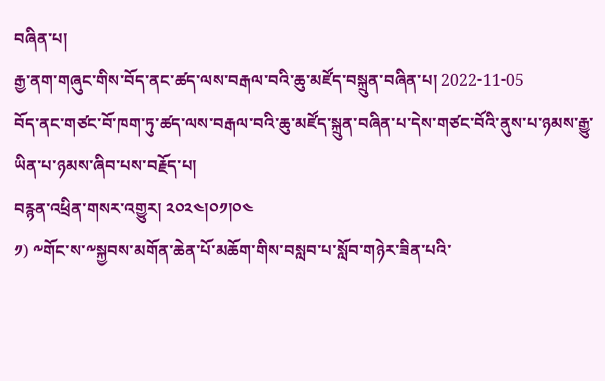བཞིན་པ།
རྒྱ་ནག་གཞུང་གིས་བོད་ནང་ཚད་ལས་བརྒལ་བའི་ཆུ་མཛོད་བསྐྲུན་བཞིན་པ། 2022-11-05
བོད་ནང་གཙང་བོ་ཁག་ཏུ་ཚད་ལས་བརྒལ་བའི་ཆུ་མཛོད་སྐྲུན་བཞིན་པ་དེས་གཙང་བོའི་ནུས་པ་ཉམས་རྒྱུ་ཡིན་པ་ཉམས་ཞིབ་པས་བརྗོད་པ།
བརྙན་འཕྲིན་གསར་འགྱུར། ༢༠༢༤།༠༡།༠༤
༡) ༸གོང་ས་༸སྐྱབས་མགོན་ཆེན་པོ་མཆོག་གིས་བསླབ་པ་སློབ་གཉེར་ཟིན་པའི་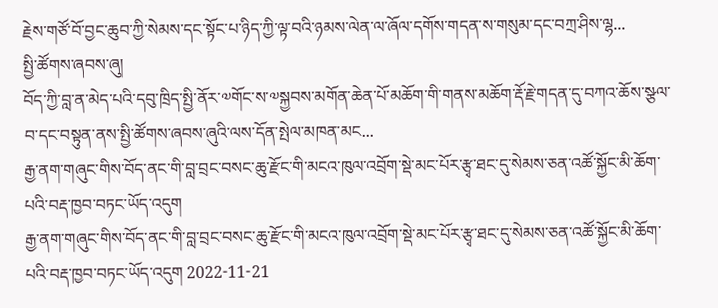རྗེས་གཙོ་བོ་བྱང་ཆུབ་ཀྱི་སེམས་དང་སྟོང་པ་ཉིད་ཀྱི་ལྟ་བའི་ཉམས་ལེན་ལ་ཞོལ་དགོས་གདན་ས་གསུམ་དང་བཀྲ་ཤིས་ལྷ...
སྤྱི་ཚོགས་ཞབས་ཞུ།
བོད་ཀྱི་བླ་ན་མེད་པའི་དབུ་ཁྲིད་སྤྱི་ནོར་༧གོང་ས་༧སྐྱབས་མགོན་ཆེན་པོ་མཆོག་གི་གནས་མཆོག་རྡོ་རྗེ་གདན་དུ་བཀའ་ཆོས་སྩལ་བ་དང་བསྟུན་ནས་སྤྱི་ཚོགས་ཞབས་ཞུའི་ལས་དོན་སྤེལ་མཁན་མང...
རྒྱ་ནག་གཞུང་གིས་བོད་ནང་གི་བླ་བྲང་བསང་ཆུ་རྫོང་གི་མངའ་ཁུལ་འབྲོག་སྡེ་མང་པོར་རྩྭ་ཐང་དུ་སེམས་ཅན་འཚོ་སྐྱོང་མི་ཆོག་པའི་བརྡ་ཁྱབ་བཏང་ཡོད་འདུག
རྒྱ་ནག་གཞུང་གིས་བོད་ནང་གི་བླ་བྲང་བསང་ཆུ་རྫོང་གི་མངའ་ཁུལ་འབྲོག་སྡེ་མང་པོར་རྩྭ་ཐང་དུ་སེམས་ཅན་འཚོ་སྐྱོང་མི་ཆོག་པའི་བརྡ་ཁྱབ་བཏང་ཡོད་འདུག 2022-11-21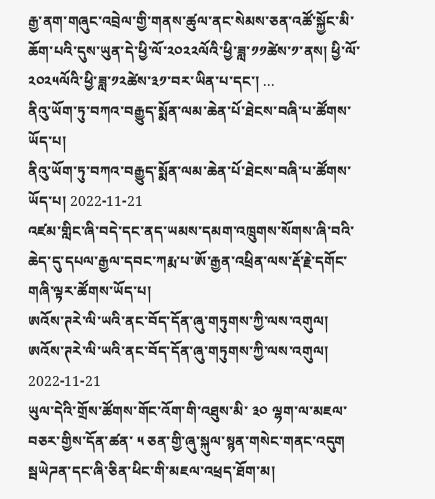རྒྱ་ནག་གཞུང་འབྲེལ་གྱི་གནས་ཚུལ་ནང་སེམས་ཅན་འཚོ་སྐྱོང་མི་ཆོག་པའི་དུས་ཡུན་དེ་ཕྱི་ལོ་༢༠༢༢ལོའི་ཕྱི་ཟླ་༡༡ཚེས་༡་ནས། ཕྱི་ལོ་༢༠༢༥ལོའི་ཕྱི་ཟླ་༡༢ཚེས་༣༡་བར་ཡིན་པ་དང་། ...
ནིའུ་ཡོག་ཏུ་བཀའ་བརྒྱུད་སྨོན་ལམ་ཆེན་པོ་ཐེངས་བཞི་པ་ཚོགས་ཡོད་པ།
ནིའུ་ཡོག་ཏུ་བཀའ་བརྒྱུད་སྨོན་ལམ་ཆེན་པོ་ཐེངས་བཞི་པ་ཚོགས་ཡོད་པ། 2022-11-21
འཛམ་གླིང་ཞི་བདེ་དང་ནད་ཡམས་དམག་འཁྲུགས་སོགས་ཞི་བའི་ཆེད་དུ་དཔལ་རྒྱལ་དབང་ཀརྨ་པ་ཨོ་རྒྱན་འཕྲིན་ལས་རྡོ་རྗེ་དགོང་གཞི་ལྟར་ཚོགས་ཡོད་པ།
ཨའོས་ཊརེ་ལི་ཡའི་ནང་བོད་དོན་ཞུ་གཏུགས་ཀྱི་ལས་འགུལ།
ཨའོས་ཊརེ་ལི་ཡའི་ནང་བོད་དོན་ཞུ་གཏུགས་ཀྱི་ལས་འགུལ། 2022-11-21
ཡུལ་དེའི་གྲོས་ཚོགས་གོང་འོག་གི་འཐུས་མི་ ༣༠ ལྷག་ལ་མཇལ་བཅར་གྱིས་དོན་ཚན་ ༥ ཅན་གྱི་ཞུ་སྐུལ་སྙན་གསེང་གནང་འདུག
སྦཡེཌན་དང་ཞི་ཅིན་ཕིང་གི་མཇལ་འཕྲད་ཐོག་མ།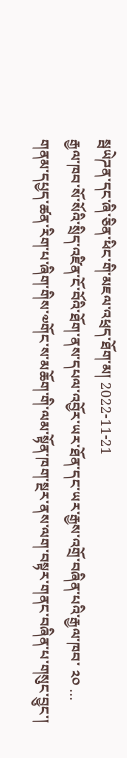སྦཡེཌན་དང་ཞི་ཅིན་ཕིང་གི་མཇལ་འཕྲད་ཐོག་མ། 2022-11-21
རྒྱལ་ཁབ་སོ་སོའི་སྲིད་འཛིན་ངོ་བོའི་ཐོག་ནས་དཔལ་འབྱོར་ཡར་ཐོན་དང་ཡར་རྒྱས་འགྲོ་བཞིན་པའི་རྒྱལ་ཁབ་ ༢༠ ...
གནམ་དཔྱད་ཚན་རིག་པ་ཞིག་གིས་༧གོང་ས་མཆོག་གི་ལམ་སྟོན་ཁག་སྔར་ནས་ལག་བསྟར་གནང་བཞིན་པ་གསུང་བྱུང་།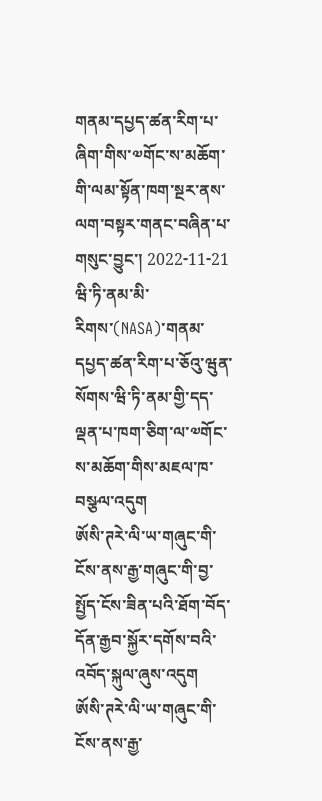གནམ་དཔྱད་ཚན་རིག་པ་ཞིག་གིས་༧གོང་ས་མཆོག་གི་ལམ་སྟོན་ཁག་སྔར་ནས་ལག་བསྟར་གནང་བཞིན་པ་གསུང་བྱུང་། 2022-11-21
ཝི་ཏི་ནམ་མི་རིགས་(NASA)་གནམ་དཔྱད་ཚན་རིག་པ་ཅོའུ་ཝུན་སོགས་ཝི་ཏི་ནམ་གྱི་དད་ལྡན་པ་ཁག་ཅིག་ལ་༧གོང་ས་མཆོག་གིས་མཇལ་ཁ་བསྩལ་འདུག
ཨོསི་ཊརེ་ལི་ཡ་གཞུང་གི་ངོས་ནས་རྒྱ་གཞུང་གི་བྱ་སྤྱོད་ངོས་ཟིན་པའི་ཐོག་བོད་དོན་རྒྱབ་སྐྱོར་དགོས་བའི་འབོད་སྐུལ་ཞུས་འདུག
ཨོསི་ཊརེ་ལི་ཡ་གཞུང་གི་ངོས་ནས་རྒྱ་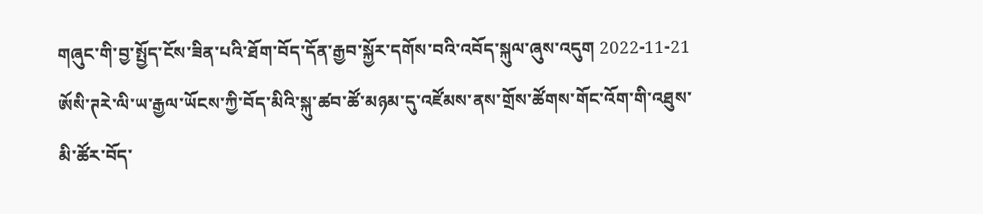གཞུང་གི་བྱ་སྤྱོད་ངོས་ཟིན་པའི་ཐོག་བོད་དོན་རྒྱབ་སྐྱོར་དགོས་བའི་འབོད་སྐུལ་ཞུས་འདུག 2022-11-21
ཨོསི་ཊརེ་ལི་ཡ་རྒྱལ་ཡོངས་ཀྱི་བོད་མིའི་སྐུ་ཚབ་ཚོ་མཉམ་དུ་འཛོམས་ནས་གྲོས་ཚོགས་གོང་འོག་གི་འཐུས་མི་ཚོར་བོད་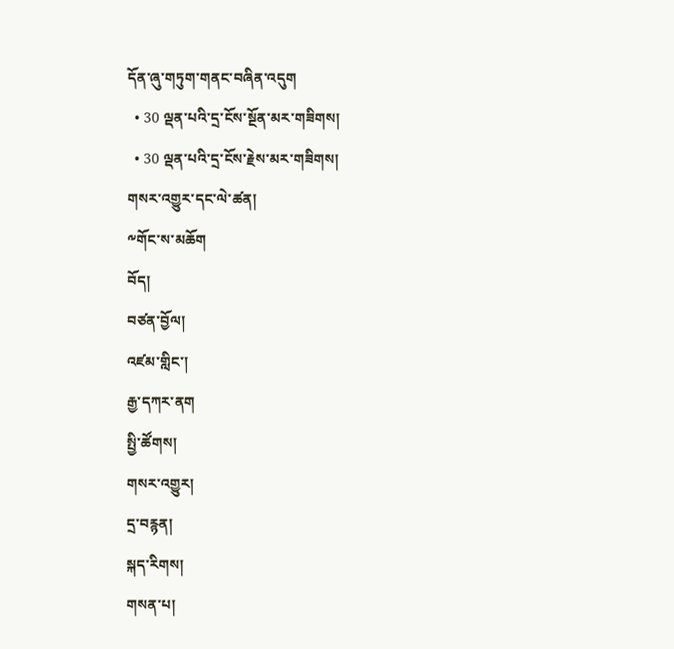དོན་ཞུ་གཏུག་གནང་བཞིན་འདུག
  • 30 ལྡན་པའི་དྲ་ངོས་སྔོན་མར་གཟིགས།
  • 30 ལྡན་པའི་དྲ་ངོས་རྗེས་མར་གཟིགས།
གསར་འགྱུར་དང་ལེ་ཚན།
༸གོང་ས་མཆོག
བོད།
བཙན་བྱོལ།
འཛམ་གླིང་།
རྒྱ་དཀར་ནག
སྤྱི་ཚོགས།
གསར་འགྱུར།
དྲ་བརྙན།
སྐད་རིགས།
གསན་པ།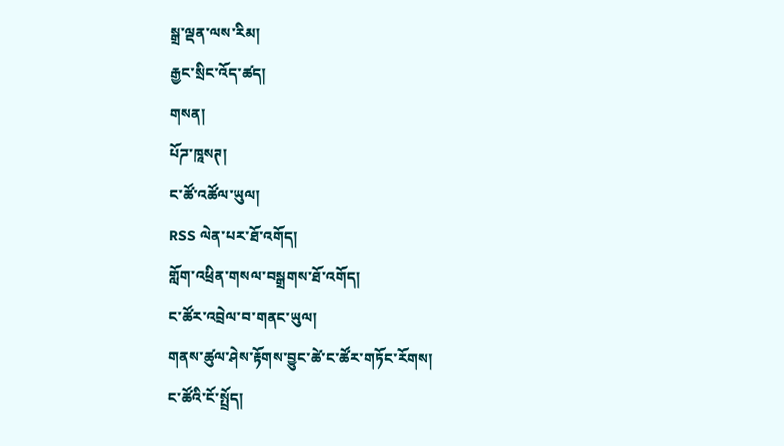སྒྲ་ལྡན་ལས་རིམ།
རྒྱང་སྲིང་འོད་ཚད།
གསན།
པོཌ་ཁཱསཊ།
ང་ཚོ་འཚོལ་ཡུལ།
RSS ལེན་པར་ཐོ་འགོད།
གློག་འཕྲིན་གསལ་བསྒྲགས་ཐོ་འགོད།
ང་ཚོར་འབྲེལ་བ་གནང་ཡུལ།
གནས་ཚུལ་ཤེས་རྟོགས་བྱུང་ཚེ་ང་ཚོར་གཏོང་རོགས།
ང་ཚོའི་ངོ་སྤྲོད།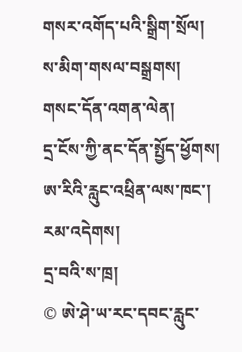གསར་འགོད་པའི་སྒྲིག་སྲོལ།
ས་མིག་གསལ་བསྒྲགས།
གསང་དོན་འགན་ལེན།
དྲ་ངོས་ཀྱི་ནང་དོན་སྤྱོད་ཕྱོགས།
ཨ་རིའི་རླུང་འཕྲིན་ལས་ཁང་།
རམ་འདེགས།
དྲ་བའི་ས་ཁྲ།
© ཨེ་ཤེ་ཡ་རང་དབང་རླུང་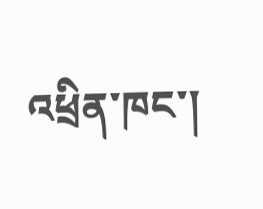འཕྲིན་ཁང་།